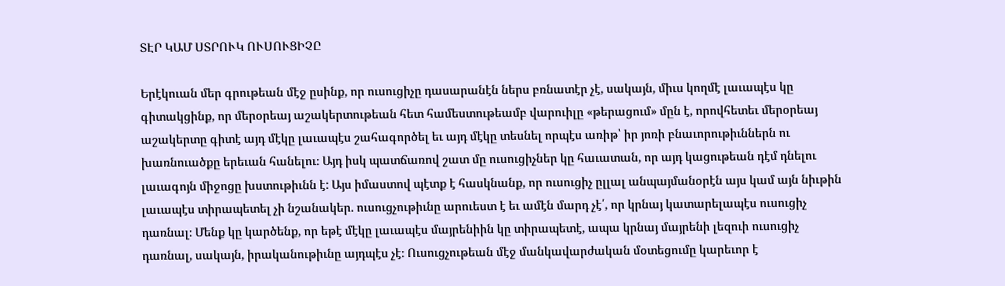ՏԷՐ ԿԱՄ ՍՏՐՈՒԿ ՈՒՍՈՒՑԻՉԸ

Երէկուան մեր գրութեան մէջ ըսինք, որ ուսուցիչը դասարանէն ներս բռնատէր չէ, սակայն, միւս կողմէ լաւապէս կը գիտակցինք, որ մերօրեայ աշակերտութեան հետ համեստութեամբ վարուիլը «թերացում» մըն է, որովհետեւ մերօրեայ աշակերտը գիտէ այդ մէկը լաւապէս շահագործել եւ այդ մէկը տեսնել որպէս առիթ՝ իր յոռի բնաւորութիւններն ու խառնուածքը երեւան հանելու։ Այդ իսկ պատճառով շատ մը ուսուցիչներ կը հաւատան, որ այդ կացութեան դէմ դնելու լաւագոյն միջոցը խստութիւնն է: Այս իմաստով պէտք է հասկնանք, որ ուսուցիչ ըլլալ անպայմանօրէն այս կամ այն նիւթին լաւապէս տիրապետել չի նշանակեր. ուսուցչութիւնը արուեստ է եւ ամէն մարդ չէ՛, որ կրնայ կատարելապէս ուսուցիչ դառնալ։ Մենք կը կարծենք, որ եթէ մէկը լաւապէս մայրենիին կը տիրապետէ, ապա կրնայ մայրենի լեզուի ուսուցիչ դառնալ, սակայն, իրականութիւնը այդպէս չէ։ Ուսուցչութեան մէջ մանկավարժական մօտեցումը կարեւոր է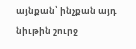այնքան՝ ինչքան այդ նիւթին շուրջ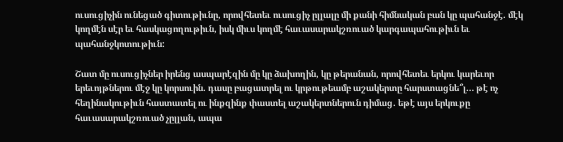ուսուցիչին ունեցած գիտութիւնը, որովհետեւ ուսուցիչ ըլլալը մի քանի հիմնական բան կը պահանջէ. մէկ կողմէն սէր եւ հասկացողութիւն, իսկ միւս կողմէ հաւասարակշռուած կարգապահութիւն եւ պահանջկոտութիւն:

Շատ մը ուսուցիչներ իրենց ասպարէզին մը կը ձախողին, կը թերանան, որովհետեւ երկու կարեւոր երեւոյթներու մէջ կը կորսուին. դասը բացատրել ու կրթութեամբ աշակերտը հարստացնե՞լ… թէ ոչ հեղինակութիւն հաստատել ու ինքզինք փաստել աշակերտներուն դիմաց. եթէ այս երկուքը հաւասարակշռուած չըլլան, ապա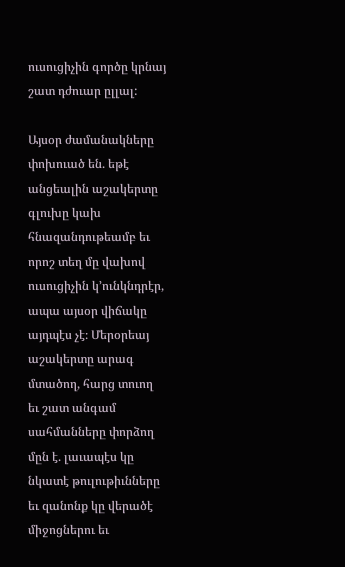ուսուցիչին գործը կրնայ շատ դժուար ըլլալ:

Այսօր ժամանակները փոխուած են. եթէ անցեալին աշակերտը գլուխը կախ հնազանդութեամբ եւ որոշ տեղ մը վախով ուսուցիչին կ՚ունկնդրէր, ապա այսօր վիճակը այդպէս չէ։ Մերօրեայ աշակերտը արագ մտածող, հարց տուող եւ շատ անգամ սահմանները փորձող մըն է. լաւապէս կը նկատէ թուլութիւնները եւ զանոնք կը վերածէ միջոցներու եւ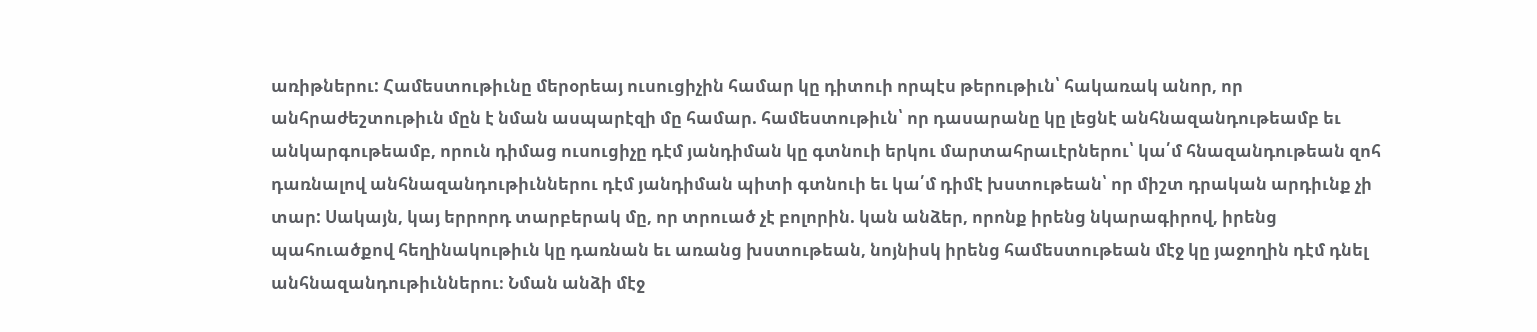առիթներու: Համեստութիւնը մերօրեայ ուսուցիչին համար կը դիտուի որպէս թերութիւն՝ հակառակ անոր, որ անհրաժեշտութիւն մըն է նման ասպարէզի մը համար. համեստութիւն՝ որ դասարանը կը լեցնէ անհնազանդութեամբ եւ անկարգութեամբ, որուն դիմաց ուսուցիչը դէմ յանդիման կը գտնուի երկու մարտահրաւէրներու՝ կա՛մ հնազանդութեան զոհ դառնալով անհնազանդութիւններու դէմ յանդիման պիտի գտնուի եւ կա՛մ դիմէ խստութեան՝ որ միշտ դրական արդիւնք չի տար: Սակայն, կայ երրորդ տարբերակ մը, որ տրուած չէ բոլորին. կան անձեր, որոնք իրենց նկարագիրով, իրենց պահուածքով հեղինակութիւն կը դառնան եւ առանց խստութեան, նոյնիսկ իրենց համեստութեան մէջ կը յաջողին դէմ դնել անհնազանդութիւններու։ Նման անձի մէջ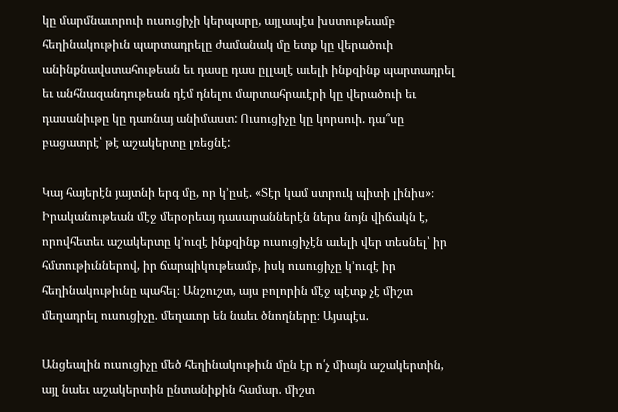կը մարմնաւորուի ուսուցիչի կերպարը, այլապէս խստութեամբ հեղինակութիւն պարտադրելը ժամանակ մը ետք կը վերածուի անինքնավստահութեան եւ դասը դաս ըլլալէ աւելի ինքզինք պարտադրել եւ անհնազանդութեան դէմ դնելու մարտահրաւէրի կը վերածուի եւ դասանիւթը կը դառնայ անիմաստ: Ուսուցիչը կը կորսուի. դա՞սը բացատրէ՝ թէ աշակերտը լռեցնէ:

Կայ հայերէն յայտնի երգ մը, որ կ՚ըսէ. «Տէր կամ ստրուկ պիտի լինիս»։ Իրականութեան մէջ մերօրեայ դասարաններէն ներս նոյն վիճակն է, որովհետեւ աշակերտը կ՚ուզէ ինքզինք ուսուցիչէն աւելի վեր տեսնել՝ իր հմտութիւններով, իր ճարպիկութեամբ, իսկ ուսուցիչը կ՚ուզէ իր հեղինակութիւնը պահել։ Անշուշտ, այս բոլորին մէջ պէտք չէ միշտ մեղադրել ուսուցիչը. մեղաւոր են նաեւ ծնողները։ Այսպէս.

Անցեալին ուսուցիչը մեծ հեղինակութիւն մըն էր ո՛չ միայն աշակերտին, այլ նաեւ աշակերտին ընտանիքին համար. միշտ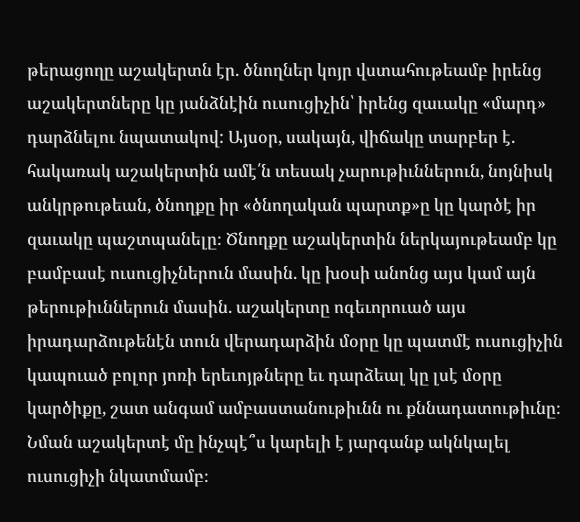թերացողը աշակերտն էր. ծնողներ կոյր վստահութեամբ իրենց աշակերտները կը յանձնէին ուսուցիչին՝ իրենց զաւակը «մարդ» դարձնելու նպատակով: Այսօր, սակայն, վիճակը տարբեր է. հակառակ աշակերտին ամէ՛ն տեսակ չարութիւններուն, նոյնիսկ անկրթութեան, ծնողքը իր «ծնողական պարտք»ը կը կարծէ իր զաւակը պաշտպանելը։ Ծնողքը աշակերտին ներկայութեամբ կը բամբասէ ուսուցիչներուն մասին. կը խօսի անոնց այս կամ այն թերութիւններուն մասին. աշակերտը ոգեւորուած այս իրադարձութենէն տուն վերադարձին մօրը կը պատմէ ուսուցիչին կապուած բոլոր յոռի երեւոյթները եւ դարձեալ կը լսէ մօրը կարծիքը, շատ անգամ ամբաստանութիւնն ու քննադատութիւնը։ Նման աշակերտէ մը ինչպէ՞ս կարելի է յարգանք ակնկալել ուսուցիչի նկատմամբ։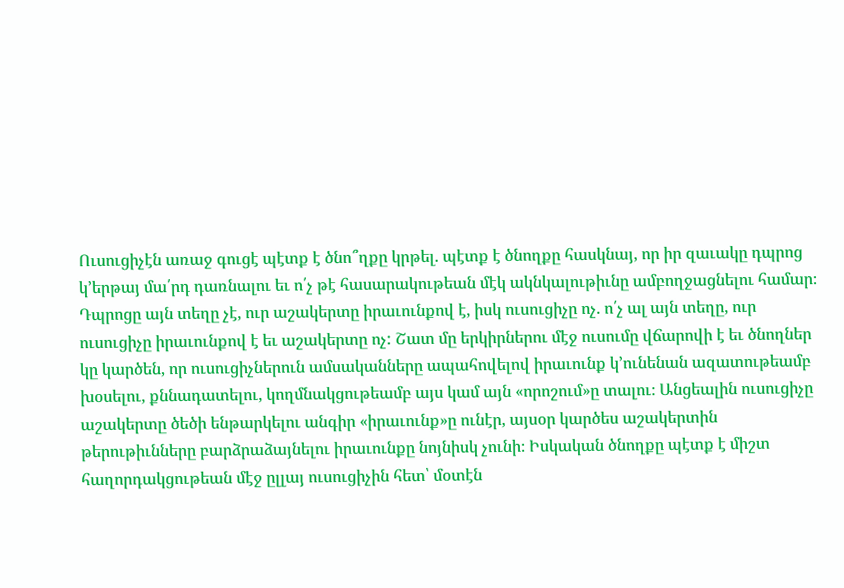Ուսուցիչէն առաջ գուցէ պէտք է ծնո՞ղքը կրթել. պէտք է ծնողքը հասկնայ, որ իր զաւակը դպրոց կ՚երթայ մա՛րդ դառնալու եւ ո՛չ թէ հասարակութեան մէկ ակնկալութիւնը ամբողջացնելու համար։ Դպրոցը այն տեղը չէ, ուր աշակերտը իրաւունքով է, իսկ ուսուցիչը ոչ. ո՛չ ալ այն տեղը, ուր ուսուցիչը իրաւունքով է եւ աշակերտը ոչ: Շատ մը երկիրներու մէջ ուսումը վճարովի է եւ ծնողներ կը կարծեն, որ ուսուցիչներուն ամսականները ապահովելով իրաւունք կ՚ունենան ազատութեամբ խօսելու, քննադատելու, կողմնակցութեամբ այս կամ այն «որոշում»ը տալու։ Անցեալին ուսուցիչը աշակերտը ծեծի ենթարկելու անգիր «իրաւունք»ը ունէր, այսօր կարծես աշակերտին թերութիւնները բարձրաձայնելու իրաւունքը նոյնիսկ չունի։ Իսկական ծնողքը պէտք է միշտ հաղորդակցութեան մէջ ըլլայ ուսուցիչին հետ՝ մօտէն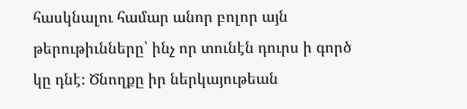հասկնալու համար անոր բոլոր այն թերութիւնները՝ ինչ որ տունէն դուրս ի գործ կը դնէ։ Ծնողքը իր ներկայութեան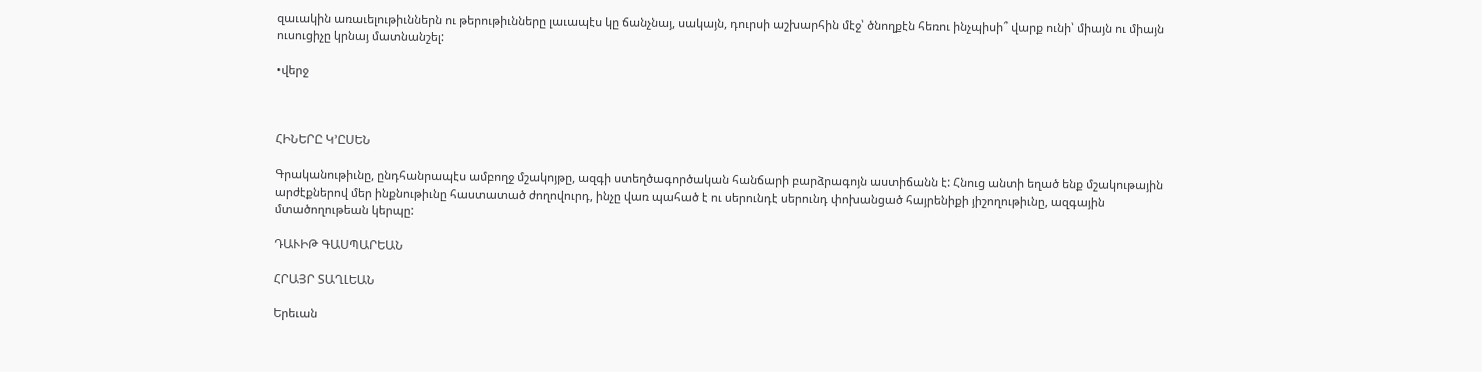զաւակին առաւելութիւններն ու թերութիւնները լաւապէս կը ճանչնայ, սակայն, դուրսի աշխարհին մէջ՝ ծնողքէն հեռու ինչպիսի՞ վարք ունի՝ միայն ու միայն ուսուցիչը կրնայ մատնանշել:

•վերջ



ՀԻՆԵՐԸ Կ՚ԸՍԵՆ

Գրականութիւնը, ընդհանրապէս ամբողջ մշակոյթը, ազգի ստեղծագործական հանճարի բարձրագոյն աստիճանն է: Հնուց անտի եղած ենք մշակութային արժէքներով մեր ինքնութիւնը հաստատած ժողովուրդ, ինչը վառ պահած է ու սերունդէ սերունդ փոխանցած հայրենիքի յիշողութիւնը, ազգային մտածողութեան կերպը:

ԴԱՒԻԹ ԳԱՍՊԱՐԵԱՆ

ՀՐԱՅՐ ՏԱՂԼԵԱՆ

Երեւան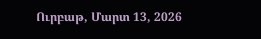Ուրբաթ, Մարտ 13, 2026